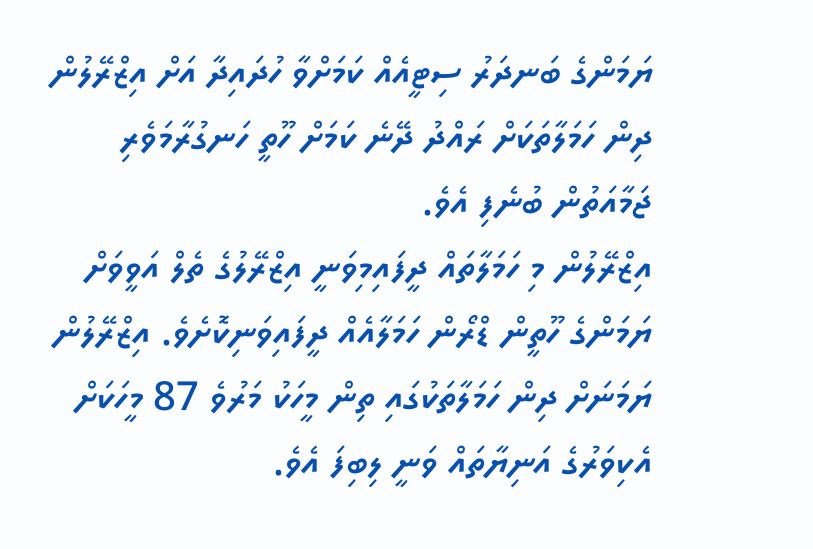ޔަމަންގެ ބަނދަރު ސިޓީއެއް ކަމަށްވާ ހުދައިދާ އަށް އިޒްރޭލުން ދިން ހަމަލާތަކަށް ރައްދު ދޭނެ ކަމަށް ހޫތީ ހަނގުރާމަވެރި ޖަމާއަތުން ބުނެފި އެވެ.
އިޒްރޭލުން މި ހަމަލާތައް ދީފައިމިވަނީ އިޒްރޭލުގެ ތެލް އަވީވަށް ޔަމަންގެ ހޫތީން ޑްރޯން ހަމަލާއެއް ދީފައިވަނިކޮށެވެ. އިޒްރޭލުން ޔަމަނަށް ދިން ހަމަލާތަކުގައި ތިން މީހަކު މަރުވެ 87 މީހަކަށް އެކިވަރުގެ އަނިޔާތައް ވަނީ ލިބިފަ އެވެ.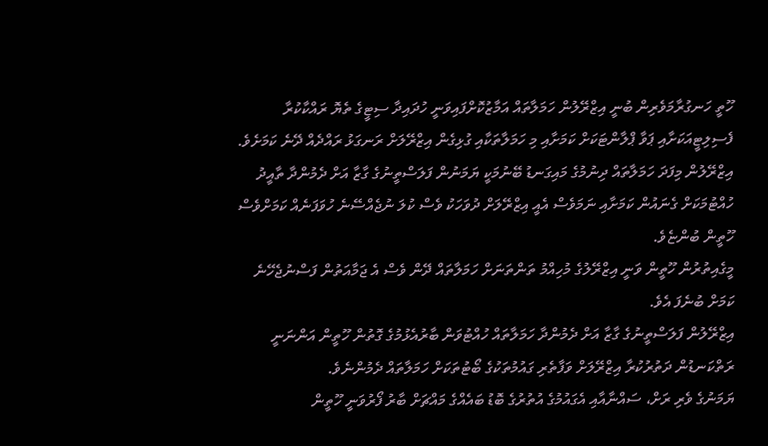ހޫތީ ހަނގުރާމަވެރިން ބުނީ އިޒްރޭލުން ހަމަލާތައް އަމާޒުކޮށްފައިވަނީ ހުދައިދާ ސިޓީގެ ތެޔޮ ރައްކާކުރާ ފެސިލިޓީއަކަށާއި ޕަވާ ޕްލާންޓަކަށް ކަމަށާއި މި ހަމަލާތަކާއި ގުޅިގެން އިޒްރޭލަށް ރަނގަޅު ރައްދެއް ދޭނެ ކަމަށެވެ. އިޒްރޭލުން މިފަދަ ހަމަލާތައް ދިނުމުގެ މައިގަނޑު ބޭނުމަކީ ޔަމަނުން ފަލަސްތީނުގެ ގާޒާ އަށް ދެމުންދާ ތާއީދު ހުއްޓުމަކަށް ގެނައުން ކަމަށާއި ނަމަވެސް އެއީ އިޒްރޭލަށް ދުވަހަކު ވެސް ކުލަ ނުޖެއްސޭނެ ހުވަފަނެއް ކަމަށްވެސް ހޫތީން ބުންޏެވެ.
މީގެއިތުރުން ހޫތީން ވަނީ އިޒްރޭލުގެ މުހިއްމު ތަންތަނަށް ހަމަލާތައް ދޭން ވެސް އެ ޖަމާއަތުން ފަސްނުޖެހޭނެ ކަމަށް ބުނެފަ އެވެ.
އިޒްރޭލުން ފަލަސްތީނުގެ ގާޒާ އަށް ދެމުންދާ ހަމަލާތައް ހުއްޓުވަން ބާރުއެޅުމުގެ ގޮތުން ހޫތީން އަންނަނީ ރަތްކަނޑުން ދަތުރުކުރާ އިޒްރޭލަށް ވަފާތެރި ގައުމުތަކުގެ ބޯޓުތަކަށް ހަމަލާތައް ދެމުންނެވެ.
ޔަމަނުގެ ވެރި ރަށް، ސައްނާއާއި އެގައުމުގެ އުތުރުގެ ބޮޑު ބައެއްގެ މައްޗަށް ބާރު ފޯރުވަނީ ހޫތީން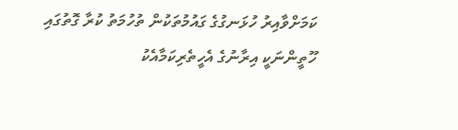ކަމަށްވާއިރު ހުޅަނގުގެ ގައުމުތަކުން ތުހުމަތު ކުރާ ގޮތުގައި ހޫތީންނަކީ އިރާނުގެ އެހީތެރިކަމާއެކު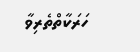ހަރަކާތްތެރިވާ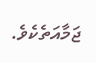ޖަމާއަތެކެވެ.